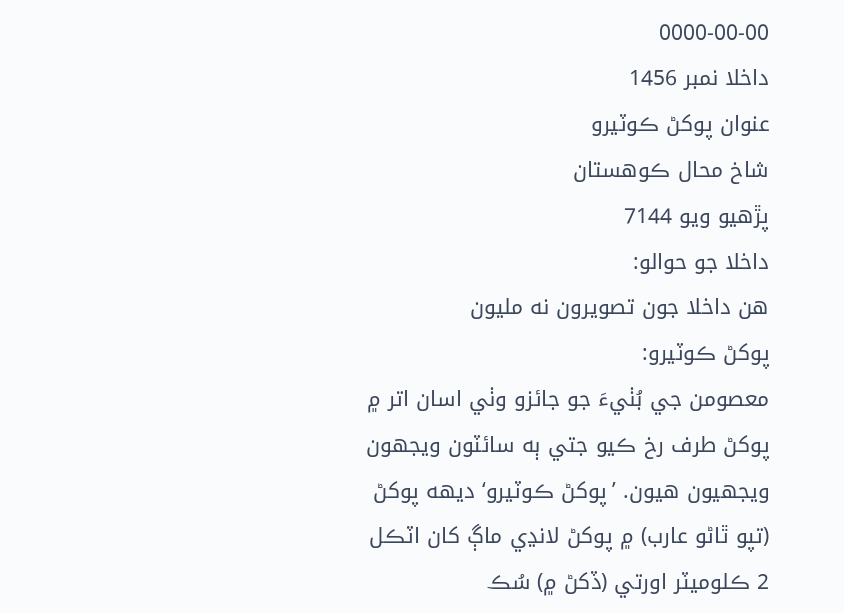0000-00-00
داخلا نمبر 1456
عنوان پوکڻ ڪوٽيرو
شاخ محال ڪوهستان
پڙهيو ويو 7144
داخلا جو حوالو:
هن داخلا جون تصويرون نه مليون
پوکڻ ڪوٽيرو:
معصومن جي بُٺيءَ جو جائزو وٺي اسان اتر ۾ پوکڻ طرف رخ ڪيو جتي ٻه سائٽون ويجهون ويجهيون هيون. ’پوکڻ ڪوٽيرو‘ ديهه پوکڻ (تپو ٿاڻو عارب) ۾ پوکڻ لانڍي ماڳ کان اٽڪل 2 ڪلوميٽر اورتي (ڏکڻ ۾) سُڪ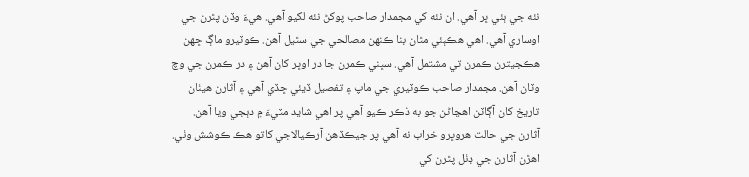نئه جي ٻئي ڀر آهي. ان نئه کي مجمدار صاحب پوکڻ نئه لکيو آهي. هيءَ وڏن پٿرن جي اوساري آهي. اهي هڪٻئي مٿان بنا ڪنهن مصالحي جي سٿيل آهن. ڪوٽيرو ماڳ ڇهن هڪجيترن ڪمرن تي مشتمل آهي. سڀني ڪمرن جا در اوڀر کان آهن ۽ در ڪمرن جي وچ وٽان آهن. مجمدار صاحب ڪوٽيري جي ماپ ۽ تفصيل ڏيئي ڇڏي آهي ۽ آثارن هيٺان تاريخ کان آڳاٽن اهڃاڻن جو به ذڪر ڪيو آهي پر اهي شايد مٽيءَ ۾ دٻجي ويا آهن.
آثارن جي حالت هروڀرو خراب نه آهي پر جيڪڏهن آرڪيالاجي کاتو هڪ ڪوشش وٺي. اهڙن آثارن جي ڊٺل پٿرن کي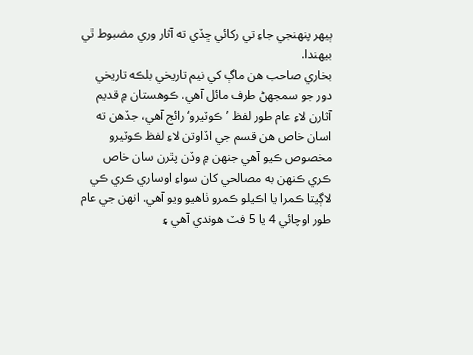ٻيهر پنهنجي جاءِ تي رکائي ڇڏي ته آثار وري مضبوط ٿي بيهندا.
بخاري صاحب هن ماڳ کي نيم تاريخي بلڪه تاريخي دور جو سمجهڻ طرف مائل آهي. ڪوهستان ۾ قديم آثارن لاءِ عام طور لفظ ’ڪوٽيرو‘ رائج آهي، جڏهن ته اسان خاص هن قسم جي اڏاوتن لاءِ لفظ ڪوٽيرو مخصوص ڪيو آهي جنهن ۾ وڏن پٿرن سان خاص ڪري ڪنهن به مصالحي کان سواءِ اوساري ڪري ڪي لاڳيتا ڪمرا يا اڪيلو ڪمرو ٺاهيو ويو آهي. انهن جي عام طور اوچائي 4 يا 5 فٽ هوندي آهي ۽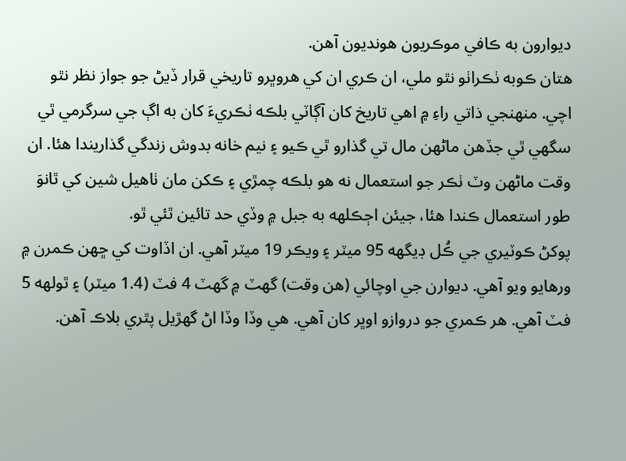ديوارون به ڪافي موڪريون هونديون آهن.
هتان ڪوبه ٺڪراٺو نٿو ملي، ان ڪري ان کي هروڀرو تاريخي قرار ڏيڻ جو جواز نظر نٿو اچي. منهنجي ذاتي راءِ ۾ اهي تاريخ کان آڳاٽي بلڪه ٺڪريءَ کان به اڳ جي سرگرمي ٿي سگهي ٿي جڏهن ماڻهن مال تي گذارو ٿي ڪيو ۽ نيم خانه بدوش زندگي گذاريندا هئا. ان وقت ماڻهن وٽ ٺڪر جو استعمال نه هو بلڪه چمڙي ۽ ڪکن مان ٺاهيل شين کي ٿانوَ طور استعمال ڪندا هئا، جيئن اڄڪلهه به جبل ۾ وڏي حد تائين ٿئي ٿو.
پوکڻ ڪوٽيري جي ڪُل ڊيگهه 95 ميٽر ۽ ويڪر 19 ميٽر آهي. ان اڏاوت کي ڇهن ڪمرن ۾ ورهايو ويو آهي. ديوارن جي اوچائي (هن وقت) گهٽ ۾ گهٽ 4 فٽ (1.4 ميٽر) ۽ ٿولهه 5 فٽ آهي. هر ڪمري جو دروازو اوڀر کان آهي. هي وڏا وڏا اڻ گهڙيل پٿري بلاڪ آهن.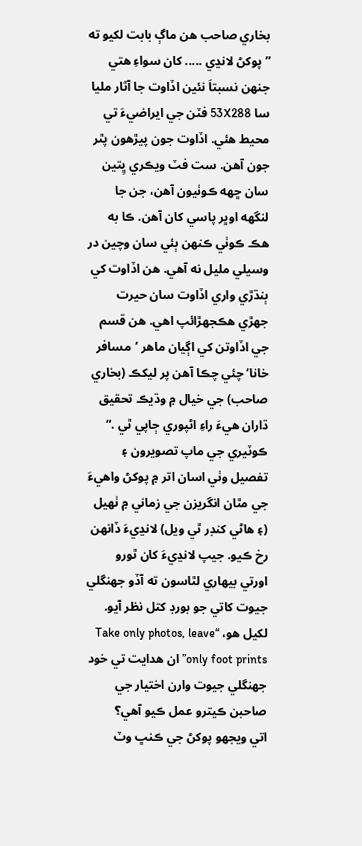بخاري صاحب هن ماڳ بابت لکيو ته ” پوکڻ لانڍي ..... کان سواءِ هتي جنهن نسبتاَ نئين اڏاوت جا آثار مليا سا 53X288 فٽن جي ايراضيءَ تي محيط هئي. اڏاوت جون پيڙهون پٿر جون آهن. ست فٽ ويڪري ڀِتين سان ڇهه ڪوٺيون آهن، جن جا لنگهه اوڀر پاسي کان آهن. ڪا به هڪ ڪوٺي ڪنهن ٻئي سان وچين در وسيلي مليل نه آهي. هن اڏاوت کي ٻنڌڙي واري اڏاوت سان حيرت جهڙي هڪجهڙائپ اهي. هن قسم جي اڏاوتن کي اڳيان ماهر ’مسافر خانا‘ چئي چڪا آهن پر ليکڪ (بخاري صاحب) جي خيال ۾ وڌيڪ تحقيق ڌاران هيءَ راءِ اڻپوري ڄاپي ٿي .“
ڪوٽيري جي ماپ تصويرون ۽ تفصيل وٺي اسان اتر ۾ پوکڻ واهيءَ جي مٿان انگريزن جي زماني ۾ ٺهيل (۽ هاڻي کنڊر ٿي ويل) لانڍيءَ ڏانهن رخ ڪيو. جيپ لانڍيءَ کان ٿورو اورتي بيهاري لٿاسون ته آڏو جهنگلي جيوت کاتي جو بورڊ کتل نظر آيو. لکيل هو، “Take only photos, leave only foot prints” ان هدايت تي خود جهنگلي جيوت وارن اختيار جي صاحبن ڪيترو عمل ڪيو آهي؟
اتي ويجهو پوکڻ جي ڪنڀ وٽ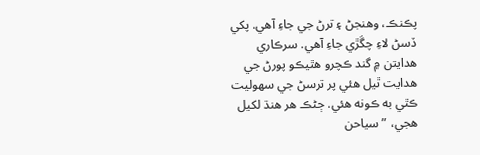پڪنڪ، وهنجڻ ۽ ترڻ جي جاءِ آهي. پکي ڏسڻ لاءِ چڱڙي جاءِ آهي. سرڪاري هدايتن ۾ گند ڪچرو هٿيڪو پورڻ جي هدايت ٿيل هئي پر ترسڻ جي سهوليت ڪٿي به ڪونه هئي. ڄڻڪ هر هنڌ لکيل هجي، ”سياحن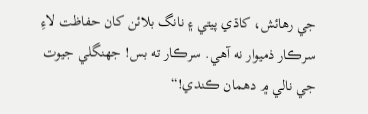جي رهائش، کاڌي پيتي ۽ نانگ بلائن کان حفاظت لاءِ سرڪار ذميوار نه آهي. سرڪار ته بس! جهنگلي جيوت جي نالي ۾ دهمان ڪندي!“